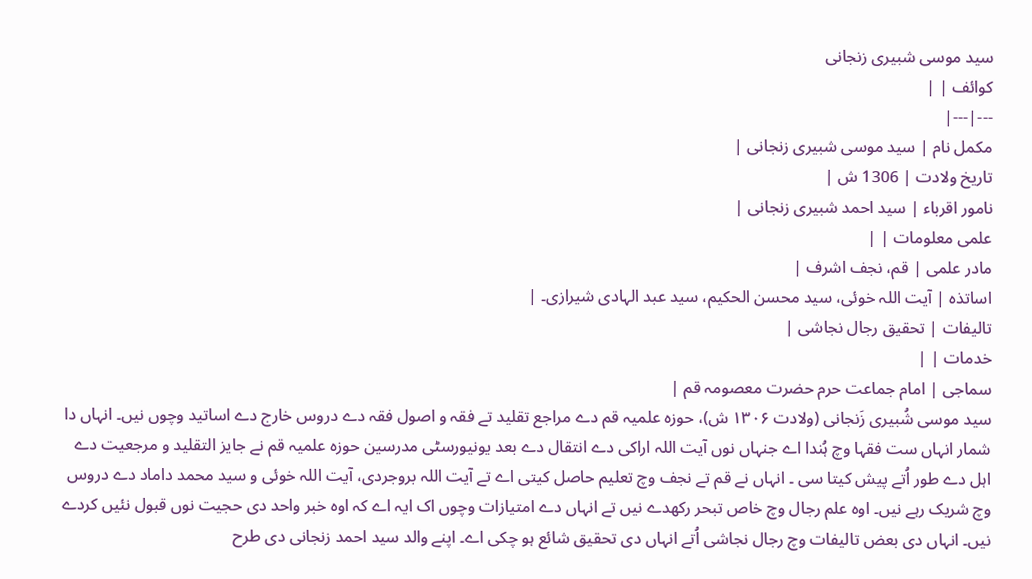سید موسی شبیری زنجانی
کوائف | |
---|---|
مکمل نام | سید موسی شبیری زنجانی |
تاریخ ولادت | 1306 ش |
نامور اقرباء | سید احمد شبیری زنجانی |
علمی معلومات | |
مادر علمی | قم، نجف اشرف |
اساتذہ | آیت اللہ خوئی، سید محسن الحکیم، سید عبد الہادی شیرازی۔ |
تالیفات | تحقیق رجال نجاشی |
خدمات | |
سماجی | امام جماعت حرم حضرت معصومہ قم |
سید موسی شُبیری زَنجانی (ولادت ۱۳۰۶ ش)، حوزہ علمیہ قم دے مراجع تقلید تے فقہ و اصول فقہ دے دروس خارج دے اساتید وچوں نيں۔ انہاں دا شمار انہاں ست فقہا وچ ہُندا اے جنہاں نوں آیت اللہ اراکی دے انتقال دے بعد یونیورسٹی مدرسین حوزہ علمیہ قم نے جایز التقلید و مرجعیت دے اہل دے طور اُتے پیش کیتا سی ۔ انہاں نے قم تے نجف وچ تعلیم حاصل کيتی اے تے آیت اللہ بروجردی، آیت اللہ خوئی و سید محمد داماد دے دروس وچ شریک رہے نيں۔ اوہ علم رجال وچ خاص تبحر رکھدے نيں تے انہاں دے امتیازات وچوں اک ایہ اے کہ اوہ خبر واحد دی حجیت نوں قبول نئيں کردے نيں۔ انہاں دی بعض تالیفات وچ رجال نجاشی اُتے انہاں دی تحقیق شائع ہو چکی اے۔ اپنے والد سید احمد زنجانی دی طرح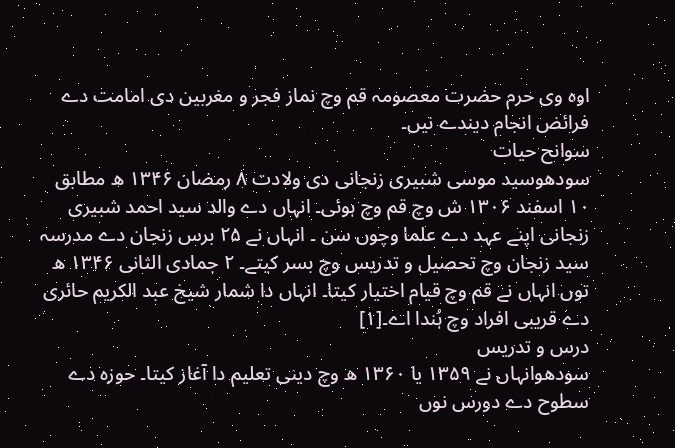اوہ وی حرم حضرت معصومہ قم وچ نماز فجر و مغربین دی امامت دے فرائض انجام دیندے نيں۔
سوانح حیات
سودھوسید موسی شبیری زنجانی دی ولادت ۸ رمضان ۱۳۴۶ ھ مطابق ۱۰ اسفند ۱۳۰۶ ش وچ قم وچ ہوئی۔ انہاں دے والد سید احمد شبیری زنجانی اپنے عہد دے علما وچوں سن ۔ انہاں نے ۲۵ برس زنجان دے مدرسہ سید زنجان وچ تحصیل و تدریس وچ بسر کيتے۔ ۲ جمادی الثانی ۱۳۴۶ ھ توں انہاں نے قم وچ قیام اختیار کیتا۔ انہاں دا شمار شیخ عبد الکریم حائری دے قریبی افراد وچ ہُندا اے۔[۱]
درس و تدریس
سودھوانہاں نے ۱۳۵۹ یا ۱۳۶۰ ھ وچ دینی تعلیم دا آغاز کیتا۔ حوزہ دے سطوح دے دورس نوں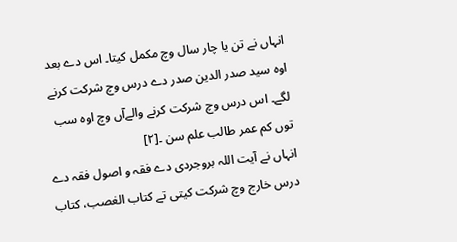انہاں نے تن یا چار سال وچ مکمل کیتا۔ اس دے بعد اوہ سید صدر الدین صدر دے درس وچ شرکت کرنے لگے۔ اس درس وچ شرکت کرنے والےآں وچ اوہ سب توں کم عمر طالب علم سن ۔[۲]
انہاں نے آیت اللہ بروجردی دے فقہ و اصول فقہ دے درس خارج وچ شرکت کيتی تے کتاب الغصب، کتاب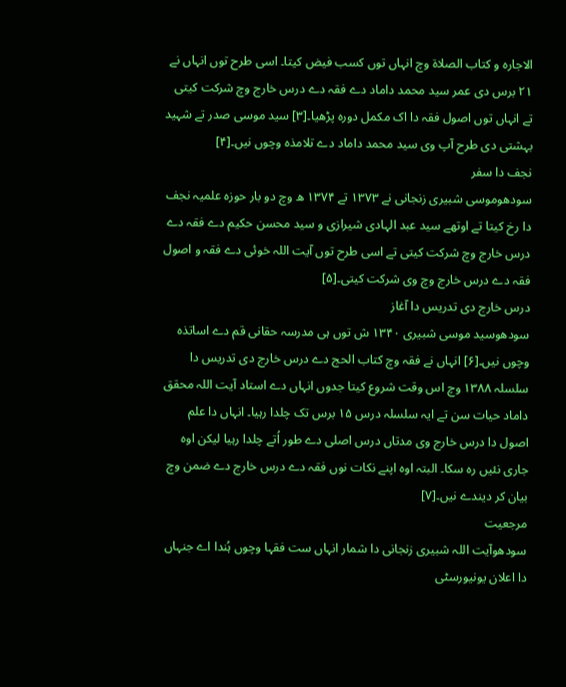الاجارہ و کتاب الصلاۃ وچ انہاں توں کسب فیض کیتا۔ اسی طرح توں انہاں نے ۲۱ برس دی عمر سید محمد داماد دے فقہ دے درس خارج وچ شرکت کيتی تے انہاں توں اصول فقہ دا اک مکمل دورہ پڑھیا۔[۳] سید موسی صدر تے شہید بہشتی دی طرح آپ وی سید محمد داماد دے تلامذہ وچوں نيں۔[۴]
نجف دا سفر
سودھوموسی شبیری زنجانی نے ۱۳۷۳ تے ۱۳۷۴ ھ وچ دو بار حوزہ علمیہ نجف دا رخ کیتا تے اوتھے سید عبد الہادی شیرازی و سید محسن حکیم دے فقہ دے درس خارج وچ شرکت کيتی تے اسی طرح توں آیت اللہ خوئی دے فقہ و اصول فقہ دے درس خارج وچ وی شرکت کيتی۔[۵]
درس خارج دی تدریس دا آغاز
سودھوسید موسی شبیری ۱۳۴۰ ش توں ہی مدرسہ حقانی قم دے اساتذہ وچوں نيں۔[۶] انہاں نے فقہ وچ کتاب الحج دے درس خارج دی تدریس دا سلسلہ ۱۳۸۸ وچ اس وقت شروع کیتا جدوں انہاں دے استاد آیت اللہ محقق داماد حیات سن تے ایہ سلسلہ درس ۱۵ برس تک چلدا رہیا۔ انہاں دا علم اصول دا درس خارج وی مدتاں درس اصلی دے طور اُتے چلدا رہیا لیکن اوہ جاری نئيں رہ سکا۔ البتہ اوہ اپنے نکات نوں فقہ دے درس خارج دے ضمن وچ بیان کر دیندے نيں۔[۷]
مرجعیت
سودھوآیت اللہ شبیری زنجانی دا شمار انہاں ست فقہا وچوں ہُندا اے جنہاں دا اعلان یونیورسٹی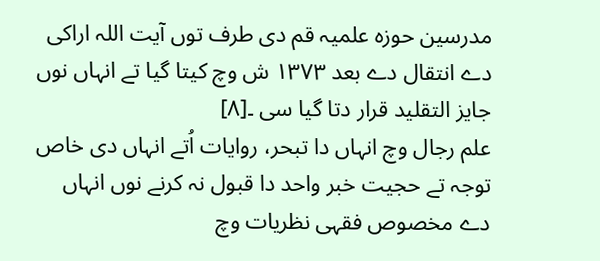مدرسین حوزہ علمیہ قم دی طرف توں آیت اللہ اراکی دے انتقال دے بعد ۱۳۷۳ ش وچ کیتا گیا تے انہاں نوں جایز التقلید قرار دتا گیا سی ۔[۸]
علم رجال وچ انہاں دا تبحر، روایات اُتے انہاں دی خاص توجہ تے حجیت خبر واحد دا قبول نہ کرنے نوں انہاں دے مخصوص فقہی نظریات وچ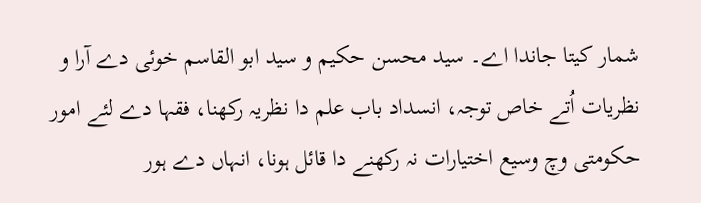شمار کیتا جاندا اے۔ سید محسن حکیم و سید ابو القاسم خوئی دے آرا و نظریات اُتے خاص توجہ، انسداد باب علم دا نظریہ رکھنا، فقہا دے لئے امور حکومتی وچ وسیع اختیارات نہ رکھنے دا قائل ہونا، انہاں دے ہور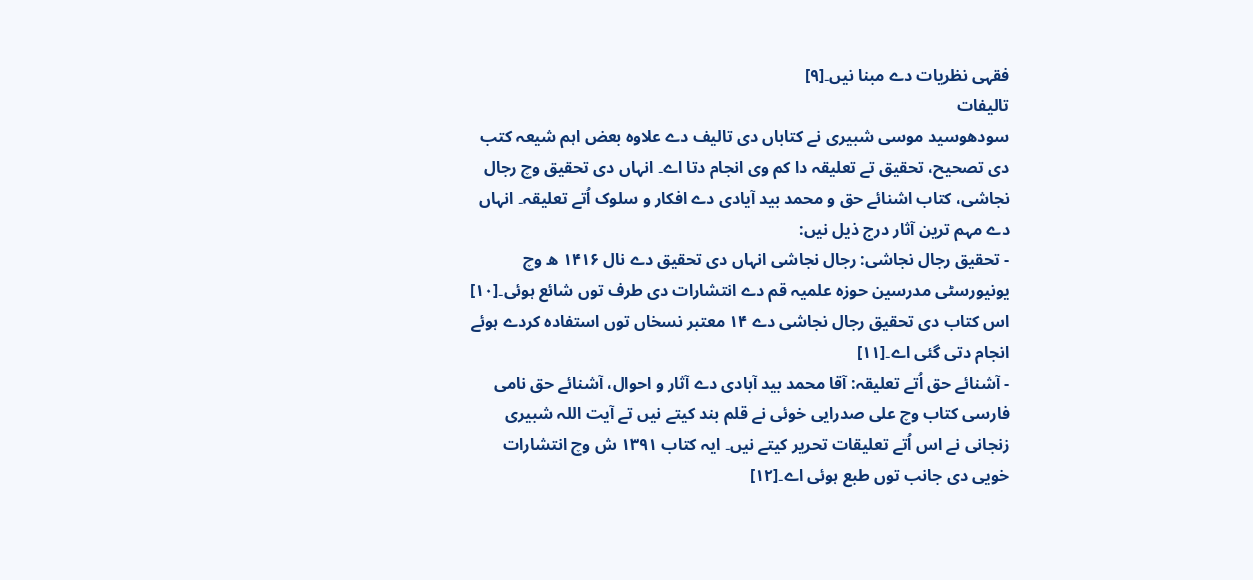فقہی نظریات دے مبنا نيں۔[۹]
تالیفات
سودھوسید موسی شبیری نے کتاباں دی تالیف دے علاوہ بعض اہم شیعہ کتب دی تصحیح، تحقیق تے تعلیقہ دا کم وی انجام دتا اے۔ انہاں دی تحقیق وچ رجال نجاشی، کتاب اشنائے حق و محمد بید آیادی دے افکار و سلوک اُتے تعلیقہ۔ انہاں دے مہم ترین آثار درج ذیل نيں:
- تحقیق رجال نجاشی: رجال نجاشی انہاں دی تحقیق دے نال ۱۴۱۶ ھ وچ یونیورسٹی مدرسین حوزہ علمیہ قم دے انتشارات دی طرف توں شائع ہوئی۔[۱۰] اس کتاب دی تحقیق رجال نجاشی دے ۱۴ معتبر نسخاں توں استفادہ کردے ہوئے انجام دتی گئی اے۔[۱۱]
- آشنائے حق اُتے تعلیقہ: آقا محمد بید آبادی دے آثار و احوال، آشنائے حق نامی فارسی کتاب وچ علی صدرایی خوئی نے قلم بند کيتے نيں تے آیت اللہ شبیری زنجانی نے اس اُتے تعلیقات تحریر کيتے نيں۔ ایہ کتاب ۱۳۹۱ ش وچ انتشارات خویی دی جانب توں طبع ہوئی اے۔[۱۲]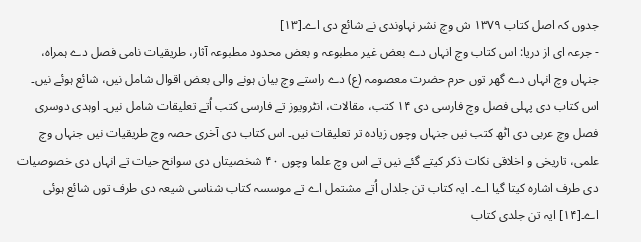جدوں کہ اصل کتاب ۱۳۷۹ ش وچ نشر نہاوندی نے شائع دی اے۔[۱۳]
- جرعہ ای از دریا: اس کتاب وچ انہاں دے بعض غیر مطبوعہ و بعض محدود مطبوعہ آثار، طریقیات نامی فصل دے ہمراہ، جنہاں وچ انہاں دے گھر توں حرم حضرت معصومہ (ع) دے راستے وچ بیان ہونے والی بعض اقوال شامل نيں، شائع ہوئے نيں۔ اس کتاب دی پہلی فصل وچ فارسی دی ۱۴ کتب، مقالات، انٹرویوز تے فارسی کتب اُتے تعلیقات شامل نيں۔ اوہدی دوسری فصل وچ عربی دی اٹھ کتب نيں جنہاں وچوں زیادہ تر تعلیقات نيں۔ اس کتاب دی آخری حصہ وچ طریقیات نيں جنہاں وچ علمی، تاریخی و اخلاقی نکات ذکر کيتے گئے نيں تے اس وچ علما وچوں ۴۰ شخصیتاں دی سوانح حیات تے انہاں دی خصوصیات دی طرف اشارہ کیتا گیا اے۔ ایہ کتاب تن جلداں اُتے مشتمل اے تے موسسہ کتاب شناسی شیعہ دی طرف توں شائع ہوئی اے۔[۱۴] ایہ تن جلدی کتاب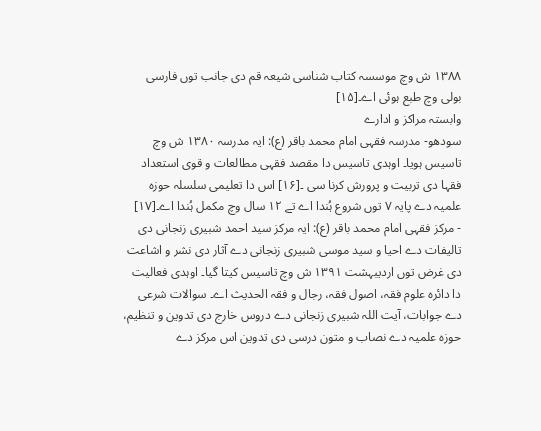۱۳۸۸ ش وچ موسسہ کتاب شناسی شیعہ قم دی جانب توں فارسی بولی وچ طبع ہوئی اے۔[۱۵]
وابستہ مراکز و ادارے
سودھو- مدرسہ فقہی امام محمد باقر (ع): ایہ مدرسہ ۱۳۸۰ ش وچ تاسیس ہويا۔ اوہدی تاسیس دا مقصد فقہی مطالعات و قوی استعداد فقہا دی تربیت و پرورش کرنا سی ۔[۱۶] اس دا تعلیمی سلسلہ حوزہ علمیہ دے پایہ ۷ توں شروع ہُندا اے تے ۱۲ سال وچ مکمل ہُندا اے۔[۱۷]
- مرکز فقہی امام محمد باقر (ع): ایہ مرکز سید احمد شبیری زنجانی دی تالیفات دے احیا و سید موسی شبیری زنجانی دے آثار دی نشر و اشاعت دی غرض توں اردیبہشت ۱۳۹۱ ش وچ تاسیس کیتا گیا۔ اوہدی فعالیت دا دائرہ علوم فقہ، اصول فقہ، رجال و فقہ الحدیث اے۔ سوالات شرعی دے جوابات، آیت اللہ شبیری زنجانی دے دروس خارج دی تدوین و تنظیم، حوزہ علمیہ دے نصاب و متون درسی دی تدوین اس مرکز دے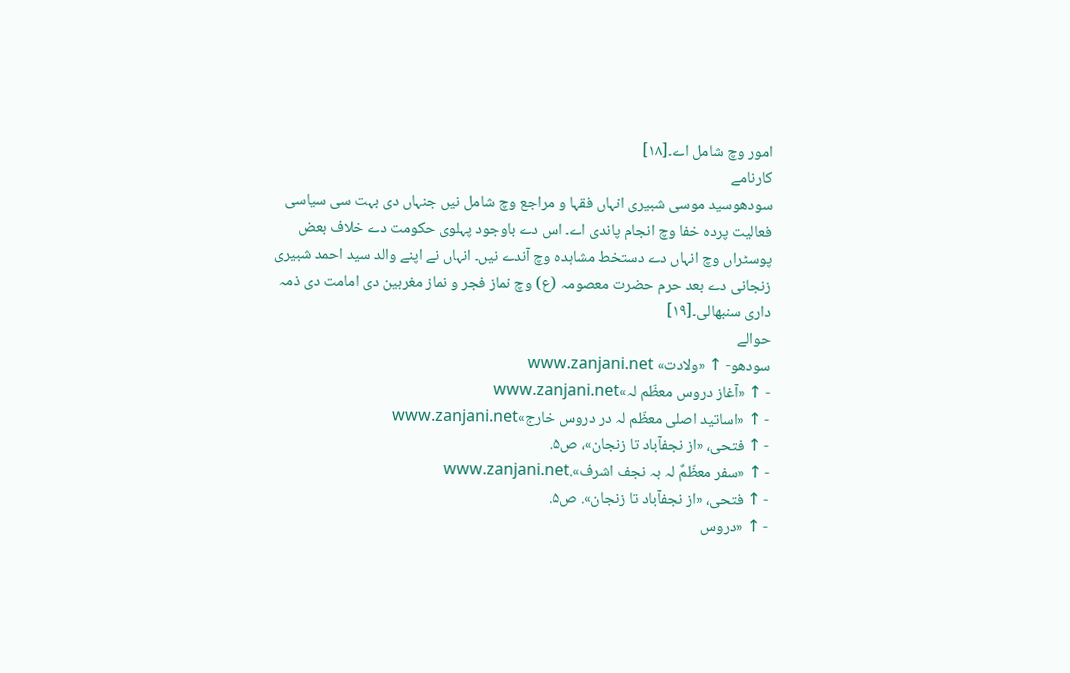امور وچ شامل اے۔[۱۸]
کارنامے
سودھوسید موسی شبیری انہاں فقہا و مراجع وچ شامل نيں جنہاں دی بہت سی سیاسی فعالیت پردہ خفا وچ انجام پاندی اے۔ اس دے باوجود پہلوی حکومت دے خلاف بعض پوسٹراں وچ انہاں دے دستخط مشاہدہ وچ آندے نيں۔ انہاں نے اپنے والد سید احمد شبیری زنجانی دے بعد حرم حضرت معصومہ (ع) وچ نماز فجر و نماز مغربین دی امامت دی ذمہ داری سنبھالی۔[۱۹]
حوالے
سودھو- ↑ «ولادت» www.zanjani.net
- ↑ «آغاز دروس معظّم لہ»www.zanjani.net
- ↑ «اساتید اصلی معظّم لہ در دروس خارج»www.zanjani.net
- ↑ فتحی، «از نجفآباد تا زنجان»، ص۵.
- ↑ «سفر معظّمٌ لہ بہ نجف اشرف».www.zanjani.net
- ↑ فتحی، «از نجفآباد تا زنجان». ص۵.
- ↑ «دروس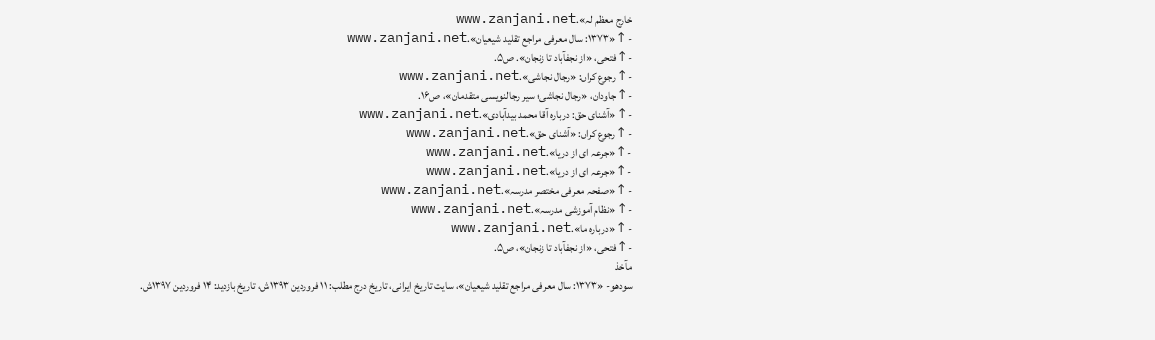خارج معظم لہ».www.zanjani.net
- ↑ «۱۳۷۳: سال معرفی مراجع تقلید شیعیان».www.zanjani.net
- ↑ فتحی، «از نجفآباد تا زنجان». ص۵.
- ↑ رجوع کراں: «رجال نجاشی».www.zanjani.net
- ↑ جاودان، «رجال نجاشی؛ سیر رجالنویسی متقدمان»، ص۱۶.
- ↑ «آشنای حق: درباره آقا محمد بیدآبادی».www.zanjani.net
- ↑ رجوع کراں: «آشنای حق».www.zanjani.net
- ↑ «جرعہ ای از دریا».www.zanjani.net
- ↑ «جرعہ ای از دریا».www.zanjani.net
- ↑ «صفحہ معرفی مختصر مدرسہ».www.zanjani.net
- ↑ «نظام آموزشی مدرسہ».www.zanjani.net
- ↑ «درباره ما».www.zanjani.net
- ↑ فتحی، «از نجفآباد تا زنجان»، ص۵.
مآخذ
سودھو- «۱۳۷۳: سال معرفی مراجع تقلید شیعیان»، سایت تاریخ ایرانی، تاریخ درج مطلب: ۱۱ فروردین ۱۳۹۳ش، تاریخ بازدید: ۱۴ فروردین ۱۳۹۷ش.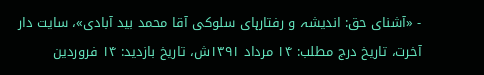- «آشنای حق: اندیشہ و رفتارہای سلوکی آقا محمد بید آبادی»، سایت دار آخرت، تاریخ درج مطلب: ۱۴ مرداد ۱۳۹۱ش، تاریخ بازدید: ۱۴ فروردین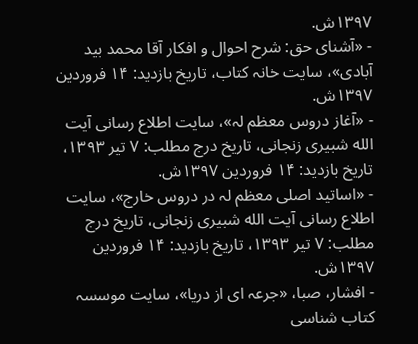۱۳۹۷ش.
- «آشنای حق: شرح احوال و افکار آقا محمد بید آبادی»، سایت خانہ کتاب، تاریخ بازدید: ۱۴ فروردین ۱۳۹۷ش.
- «آغاز دروس معظم لہ»، سایت اطلاع رسانی آیت الله شبیری زنجانی، تاریخ درج مطلب: ۷ تیر ۱۳۹۳، تاریخ بازدید: ۱۴ فروردین ۱۳۹۷ش.
- «اساتید اصلی معظم لہ در دروس خارج»، سایت اطلاع رسانی آیت الله شبیری زنجانی، تاریخ درج مطلب: ۷ تیر ۱۳۹۳، تاریخ بازدید: ۱۴ فروردین ۱۳۹۷ش.
- افشار، صبا، «جرعہ ای از دریا»، سایت موسسہ کتاب شناسی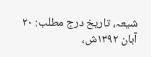شیعہ، تاریخ درج مطلب: ۲۰ آبان ۱۳۹۲ش،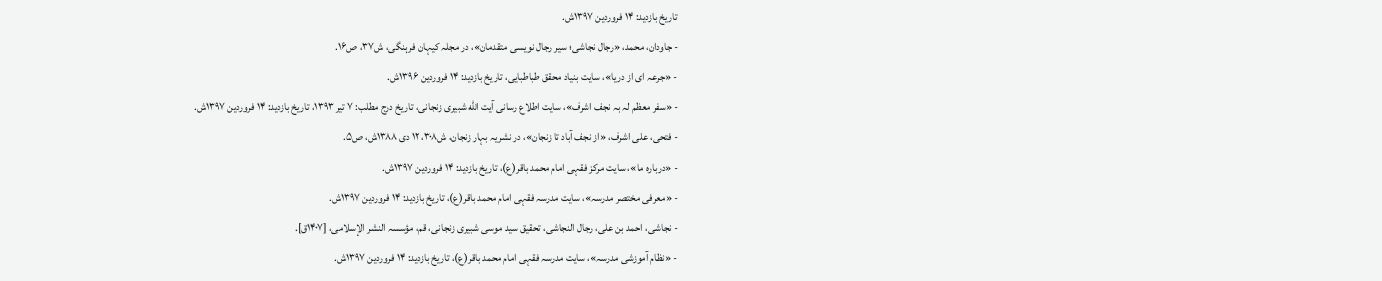تاریخ بازدید: ۱۴ فروردین ۱۳۹۷ش.
- جاودان، محمد، «رجال نجاشی؛ سیر رجال نویسی متقدمان»، در مجلہ کیہان فرہنگی، ش۳۷، ص۱۶.
- «جرعہ ای از دریا»، سایت بنیاد محقق طباطبایی، تاریخ بازدید: ۱۴ فروردین ۱۳۹۶ش.
- «سفر معظم لہ بہ نجف اشرف»، سایت اطلاع رسانی آیت الله شبیری زنجانی، تاریخ درج مطلب: ۷ تیر ۱۳۹۳، تاریخ بازدید: ۱۴ فروردین ۱۳۹۷ش.
- فتحی، علی اشرف، «از نجف آباد تا زنجان»، در نشریہ بہار زنجان، ش۳۰۸، ۱۲ دی ۱۳۸۸ش، ص۵.
- «درباره ما»، سایت مرکز فقہی امام محمد باقر(ع)، تاریخ بازدید: ۱۴ فروردین ۱۳۹۷ش.
- «معرفی مختصر مدرسہ»، سایت مدرسہ فقہی امام محمد باقر(ع)، تاریخ بازدید: ۱۴ فروردین ۱۳۹۷ش.
- نجاشی، احمد بن علی، رجال النجاشی، تحقیق سید موسی شبیری زنجانی، قم، مؤسسہ النشر الإسلامی، [۱۴۰۷ق].
- «نظام آموزشی مدرسہ»، سایت مدرسہ فقہی امام محمد باقر(ع)، تاریخ بازدید: ۱۴ فروردین ۱۳۹۷ش.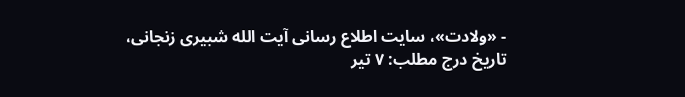- «ولادت»، سایت اطلاع رسانی آیت الله شبیری زنجانی، تاریخ درج مطلب: ۷ تیر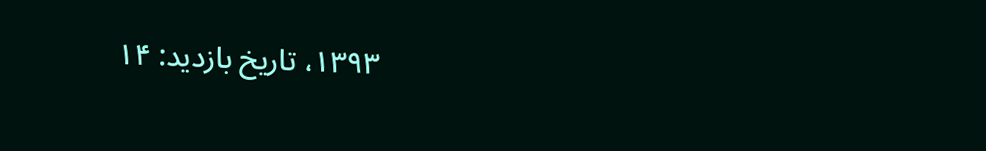۱۳۹۳، تاریخ بازدید: ۱۴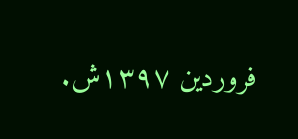فروردین ۱۳۹۷ش.